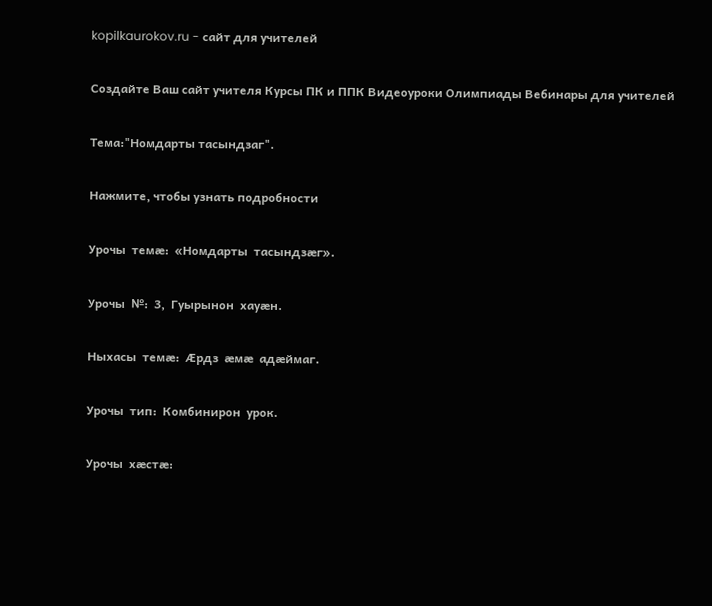kopilkaurokov.ru - сайт для учителей

Создайте Ваш сайт учителя Курсы ПК и ППК Видеоуроки Олимпиады Вебинары для учителей

Тема:"Номдарты тасындзаг".

Нажмите, чтобы узнать подробности

Урочы  темæ:  «Номдарты  тасындзæг».

Урочы  №:  3,  Гуырынон  хауæн.

Ныхасы  темæ:  Æрдз  æмæ  адæймаг.

Урочы  тип:  Комбинирон  урок.

Урочы  хæстæ: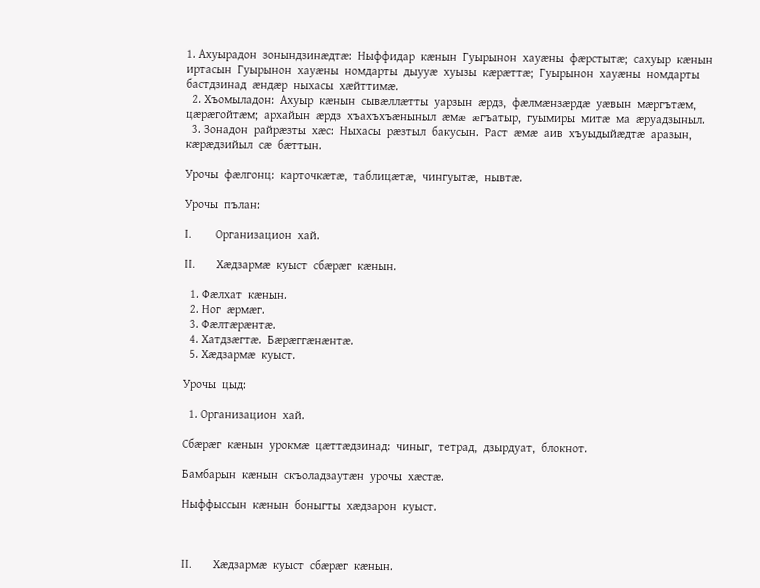1. Ахуырадон  зонындзинæдтæ:  Ныффидар  кæнын  Гуырынон  хауæны  фæрстытæ;  сахуыр  кæнын  иртасын  Гуырынон  хауæны  номдарты  дыууæ  хуызы  кæрæттæ;  Гуырынон  хауæны  номдарты  бастдзинад  æндæр  ныхасы  хæйттимæ.
  2. Хъомыладон:  Ахуыр  кæнын  сывæллæтты  уарзын  æрдз,  фæлмæнзæрдæ  уæвын  мæргътæм,  цæрæгойтæм;  архайын  æрдз  хъахъхъæныныл  æмæ  æгъатыр,  гуымиры  митæ  ма  æруадзыныл.
  3. Зонадон  райрæзты  хæс:  Ныхасы  рæзтыл  бакусын.  Раст  æмæ  аив  хъуыдыйæдтæ  аразын,  кæрæдзийыл  сæ  бæттын.

Урочы  фæлгонц:  карточкæтæ,  таблицæтæ,  чингуытæ,  нывтæ.

Урочы  пълан:

I.        Организацион  хай.

II.       Хæдзармæ  куыст  сбæрæг  кæнын.

  1. Фæлхат  кæнын.
  2. Ног  æрмæг.
  3. Фæлтæрæнтæ.
  4. Хатдзæгтæ.  Бæрæггæнæнтæ.
  5. Хæдзармæ  куыст.

Урочы  цыд:

  1. Организацион  хай.

Сбæрæг  кæнын  урокмæ  цæттæдзинад:  чиныг,  тетрад,  дзырдуат,  блокнот.

Бамбарын  кæнын  скъоладзаутæн  урочы  хæcтæ.

Ныффыссын  кæнын  боныгты  хæдзарон  куыст.



II.       Хæдзармæ  куыст  сбæрæг  кæнын.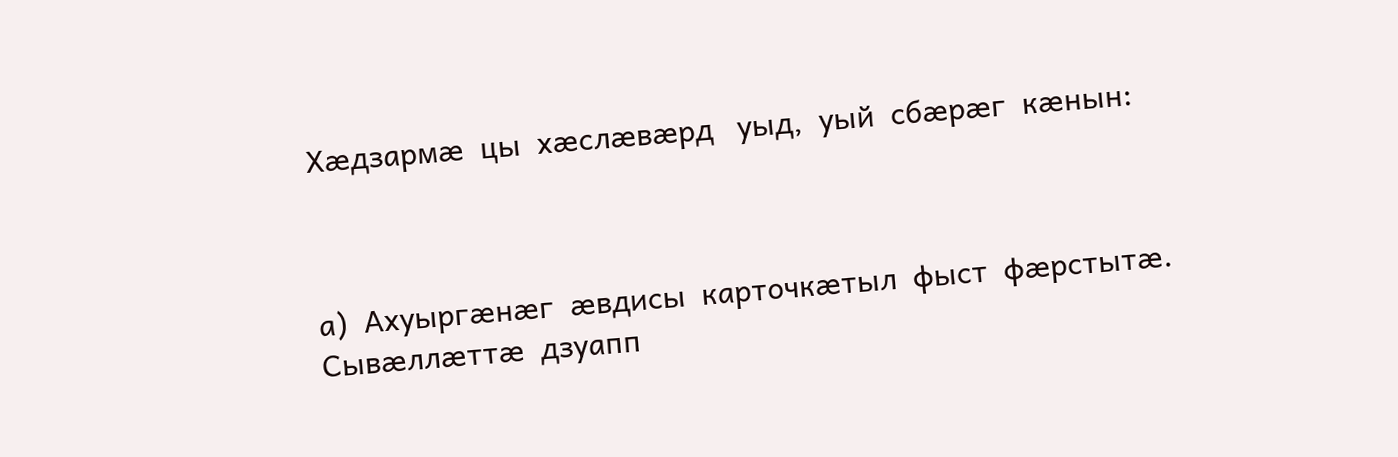Хæдзармæ  цы  хæслæвæрд   уыд,  уый  сбæрæг  кæнын:



а)  Ахуыргæнæг  æвдисы  карточкæтыл  фыст  фæрстытæ.  Сывæллæттæ  дзуапп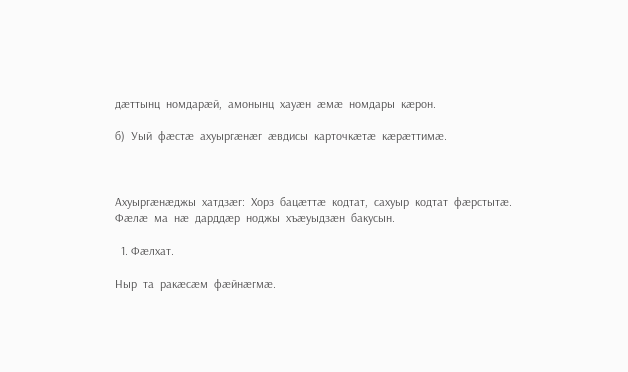дæттынц  номдарæй,  амонынц  хауæн  æмæ  номдары  кæрон.

б)  Уый  фæстæ  ахуыргæнæг  æвдисы  карточкæтæ  кæрæттимæ.



Ахуыргæнæджы  хатдзæг:  Хорз  бацæттæ  кодтат,  сахуыр  кодтат  фæрстытæ.  Фæлæ  ма  нæ  дарддæр  ноджы  хъæуыдзæн  бакусын.

  1. Фæлхат.

Ныр  та  ракæсæм  фæйнæгмæ.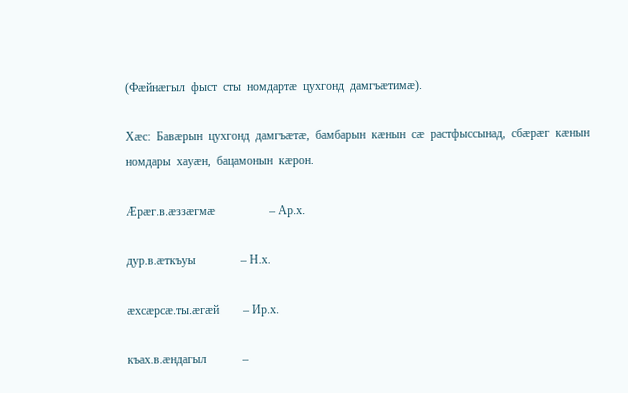(Фæйнæгыл  фыст  сты  номдартæ  цухгонд  дамгъæтимæ).

Хæс:  Бавæрын  цухгонд  дамгъæтæ,  бамбарын  кæнын  сæ  растфыссынад,  сбæрæг  кæнын  номдары  хауæн,  бацамонын  кæрон.

Æрæг.в.æззæгмæ                  – Ар.х.

дур.в.æткъуы               – Н.х.

æхсæрсæ.ты.æгæй        – Ир.х.

къах.в.æндагыл            –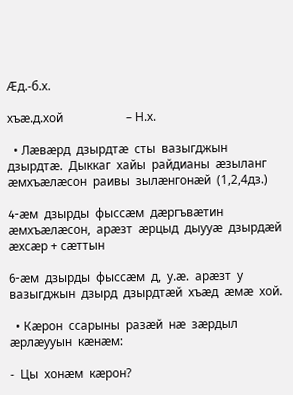Æд.-б.х.

хъæ.д.хой                     – Н.х.

  • Лæвæрд  дзырдтæ  сты  вазыгджын  дзырдтæ.  Дыккаг  хайы  райдианы  æзыланг  æмхъæлæсон  раивы  зылæнгонæй  (1,2,4дз.)

4-æм  дзырды  фыссæм  дæргъвæтин  æмхъæлæсон,  арæзт  æрцыд  дыууæ  дзырдæй  æхсæр + сæттын

6-æм  дзырды  фыссæм  д,  у.æ.  арæзт  у  вазыгджын  дзырд  дзырдтæй  хъæд  æмæ  хой.

  • Кæрон  ссарыны  разæй  нæ  зæрдыл  æрлæууын  кæнæм:

-  Цы  хонæм  кæрон?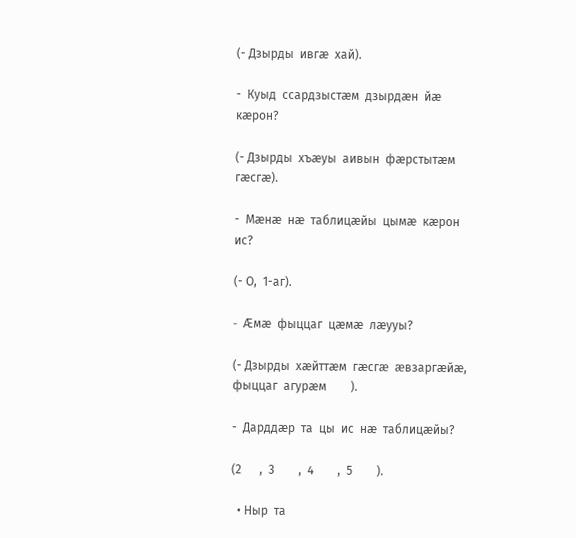(- Дзырды  ивгæ  хай).

-  Куыд  ссардзыстæм  дзырдæн  йæ  кæрон?

(- Дзырды  хъæуы  аивын  фæрстытæм  гæсгæ).

-  Мæнæ  нæ  таблицæйы  цымæ  кæрон  ис?

(- О,  1-аг).

-  Æмæ  фыццаг  цæмæ  лæууы?

(- Дзырды  хæйттæм  гæсгæ  æвзаргæйæ,  фыццаг  агурæм        ).

-  Дарддæр  та  цы  ис  нæ  таблицæйы?

(2      ,  3        ,  4        ,  5        ).

  • Ныр  та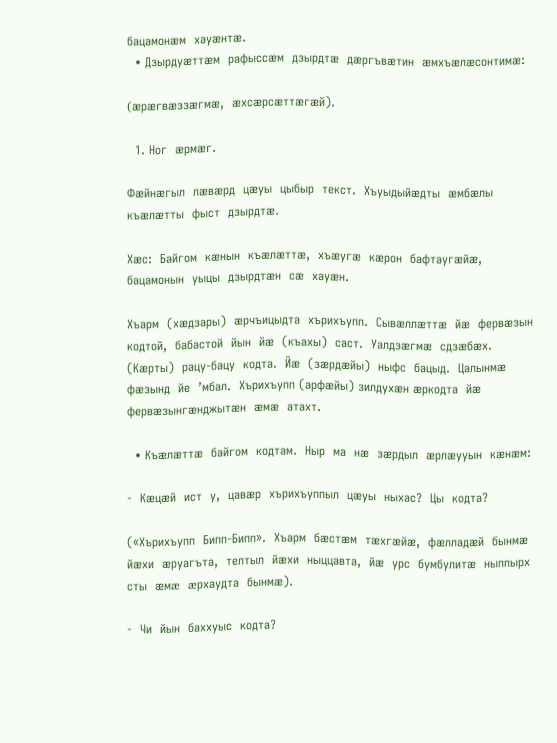бацамонæм  хауæнтæ.
  • Дзырдуæттæм  рафыссæм  дзырдтæ  дæргъвæтин  æмхъæлæсонтимæ:

(æрæгвæззæгмæ,  æхсæрсæттæгæй).

  1. Ног  æрмæг.

Фæйнæгыл  лæвæрд  цæуы  цыбыр  текст.  Хъуыдыйæдты  æмбæлы  къæлæтты  фыст  дзырдтæ.

Хæс:  Байгом  кæнын  къæлæттæ,  хъæугæ  кæрон  бафтаугæйæ,  бацамонын  уыцы  дзырдтæн  сæ  хауæн.

Хъарм  (хæдзары)  æрчъицыдта  хърихъупп.  Сывæллæттæ  йæ  фервæзын  кодтой,  бабастой  йын  йæ  (къахы)  саст.  Уалдзæгмæ  сдзæбæх.  (Кæрты)  рацу-бацу  кодта.  Йæ  (зæрдæйы)  ныфс  бацыд.  Цалынмæ  фæзынд  йе  ’мбал.  Хърихъупп (арфæйы) зилдухæн æркодта  йæ  фервæзынгæнджытæн  æмæ  атахт.

  • Къæлæттæ  байгом  кодтам.  Ныр  ма  нæ  зæрдыл  æрлæууын  кæнæм:

-  Кæцæй  ист  у,  цавæр  хърихъуппыл  цæуы  ныхас?  Цы  кодта?

(«Хърихъупп  Бипп-Бипп».  Хъарм  бæстæм  тæхгæйæ,  фæлладæй  бынмæ  йæхи  æруагъта,  телтыл  йæхи  ныццавта,  йæ  урс  бумбулитæ  ныппырх  сты  æмæ  æрхаудта  бынмæ).

-  Чи  йын  баххуыс  кодта?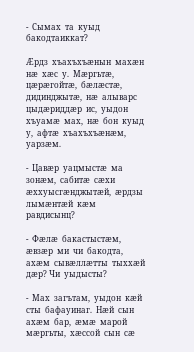-  Сымах  та  куыд  бакодтаиккат?

Æрдз  хъахъхъæнын  махæн  нæ  хæс  у.  Мæргьтæ,  цæрæгойтæ,  бæлæстæ,  дидинджытæ,  нæ  алыварс  цыдæриддæр  ис,  уыдон  хъуамæ  мах,  нæ  бон  куыд  у,  афтæ  хъахъхъæнæм,  уарзæм.

-  Цавæр  уацмыстæ  ма  зонæм,  сабитæ  сæхи  æххуысгæнджытæй,  æрдзы  лымæнтæй  кæм  равдисынц?

-  Фæлæ  бакастыстæм,  æвзæр  ми  чи  бакодта,  ахæм  сывæллæтты  тыххæй  дæр? Чи  уыдысты?

-  Мах  загътам,  уыдон  кæй  сты  бафауинаг.  Нæй  сын  ахæм  бар,  æмæ  марой  мæргьты,  хæссой  сын  сæ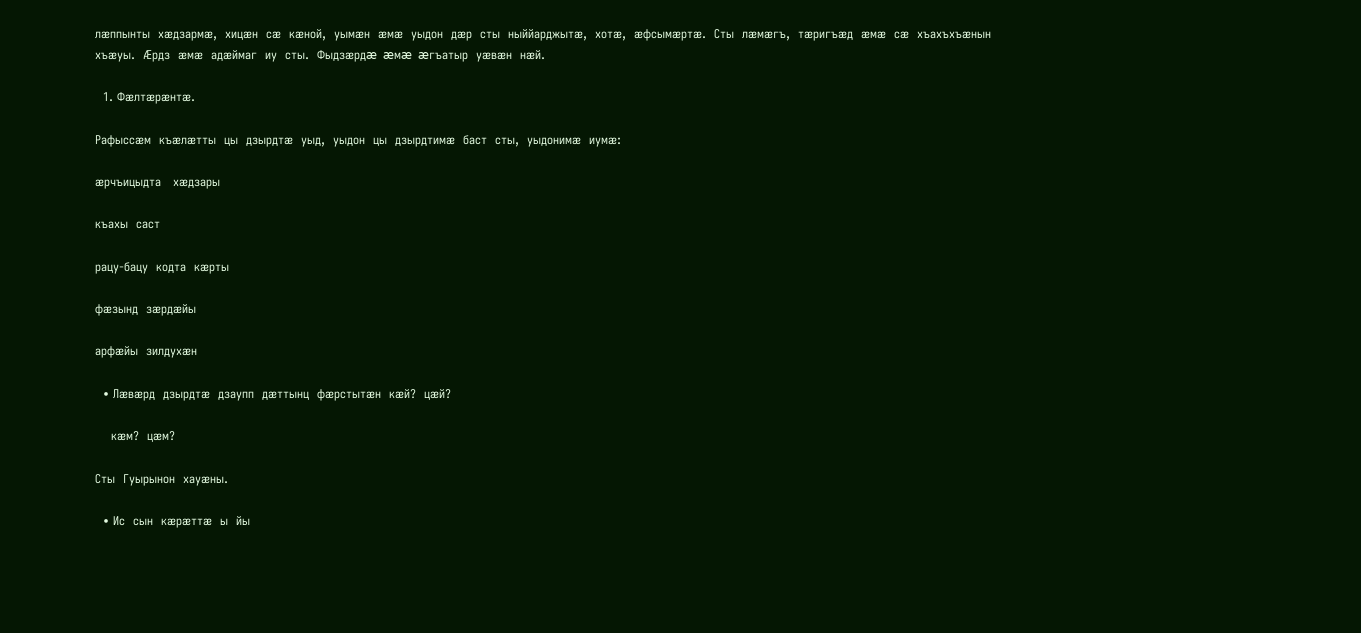лæппынты  хæдзармæ,  хицæн  сæ  кæной,  уымæн  æмæ  уыдон  дæр  сты  ныййарджытæ,  хотæ,  æфсымæртæ.  Сты  лæмæгъ,  тæригъæд  æмæ  сæ  хъахъхъæнын  хъæуы.  Æрдз  æмæ  адæймаг  иу  сты.  Фыдзæрдæ  æмæ  æгъатыр  уæвæн  нæй.

  1. Фæлтæрæнтæ.

Рафыссæм  къæлæтты  цы  дзырдтæ  уыд,  уыдон  цы  дзырдтимæ  баст  сты,  уыдонимæ  иумæ:

æрчъицыдта   хæдзары

къахы  саст

рацу-бацу  кодта  кæрты

фæзынд  зæрдæйы

арфæйы  зилдухæн

  • Лæвæрд  дзырдтæ  дзаупп  дæттынц  фæрстытæн  кæй?  цæй?

    кæм?  цæм?

Сты  Гуырынон  хауæны.

  • Ис  сын  кæрæттæ  ы  йы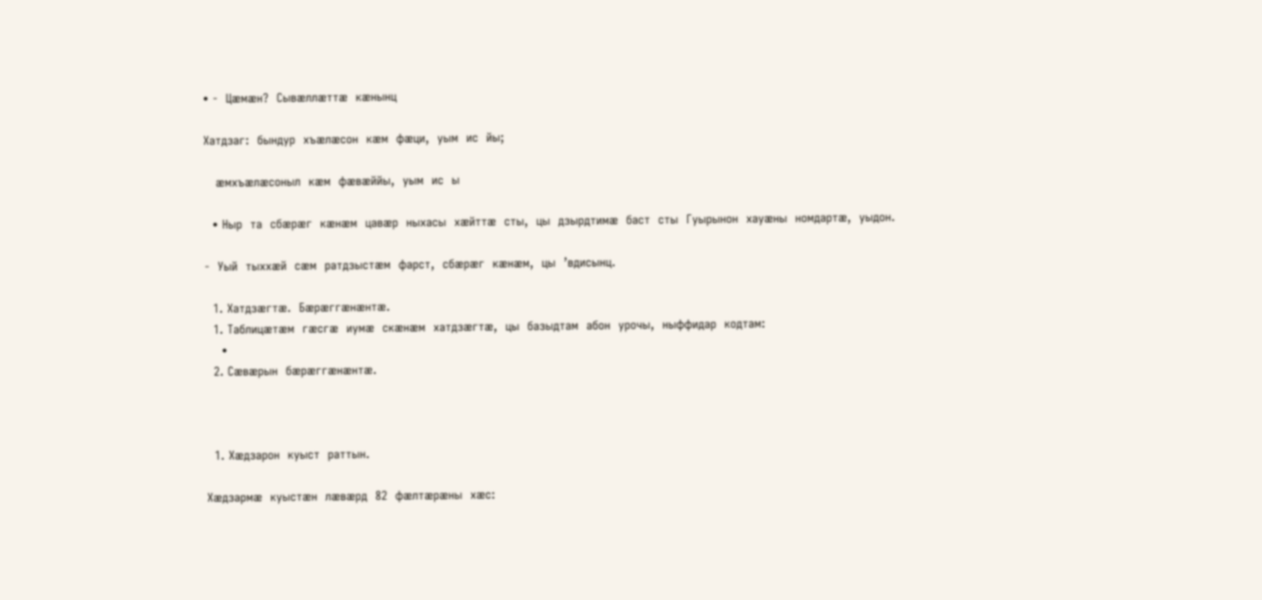• -  Цæмæн?  Сывæллæттæ  кæнынц

Хатдзаг:  бындур  хъæлæсон  кæм  фæци,  уым  ис  йы;

    æмхъæлæсоныл  кæм  фæвæййы,  уым  ис  ы

  • Ныр  та  сбæрæг  кæнæм  цавæр  ныхасы  хæйттæ  сты,  цы  дзырдтимæ  баст  сты  Гуырынон  хауæны  номдартæ,  уыдон.

-  Уый  тыххæй  сæм  ратдзыстæм  фарст,  сбæрæг  кæнæм,  цы  ’вдисынц.

  1. Хатдзæгтæ.  Бæрæггæнæнтæ.
  1. Таблицæтæм  гæсгæ  иумæ  скæнæм  хатдзæгтæ,  цы  базыдтам  абон  урочы,  ныффидар  кодтам:
    •
  2. Сæвæрын  бæрæггæнæнтæ.



  1. Хæдзарон  куыст  раттын.

Хæдзармæ  куыстæн  лæвæрд  82  фæлтæрæны  хæс: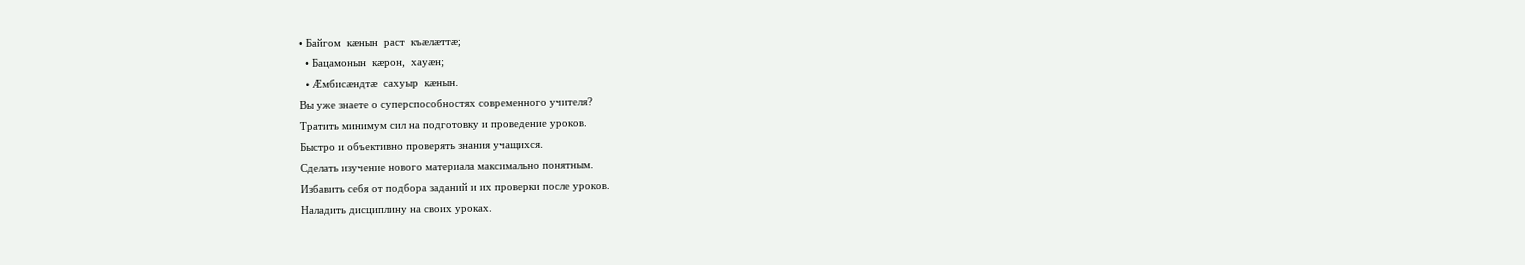• Байгом  кæнын  раст  къæлæттæ;
  • Бацамонын  кæрон,  хауæн;
  • Æмбисæндтæ  сахуыр  кæнын.
Вы уже знаете о суперспособностях современного учителя?
Тратить минимум сил на подготовку и проведение уроков.
Быстро и объективно проверять знания учащихся.
Сделать изучение нового материала максимально понятным.
Избавить себя от подбора заданий и их проверки после уроков.
Наладить дисциплину на своих уроках.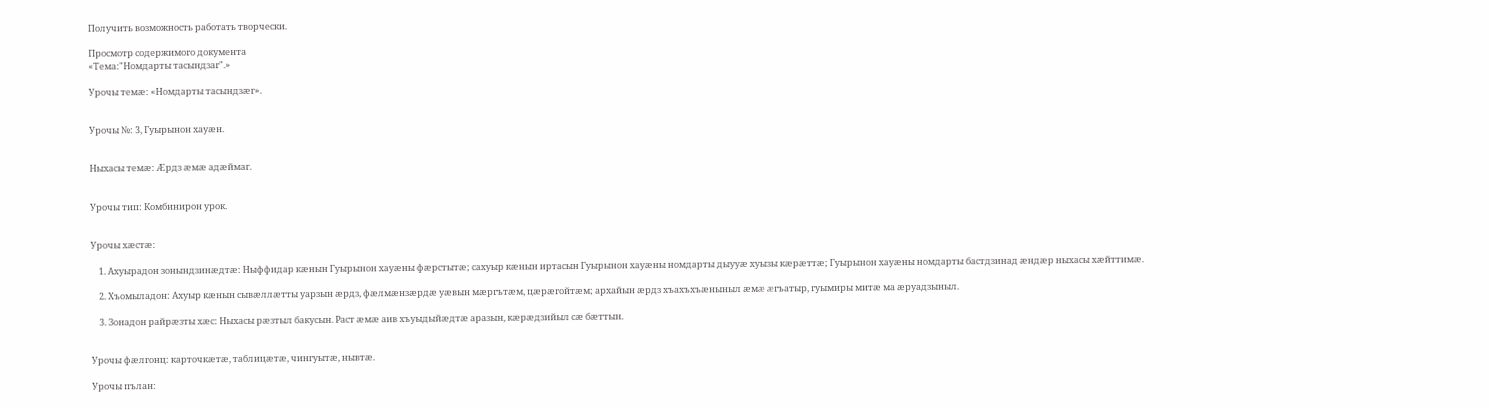Получить возможность работать творчески.

Просмотр содержимого документа
«Тема:"Номдарты тасындзаг".»

Урочы темæ: «Номдарты тасындзæг».


Урочы №: 3, Гуырынон хауæн.


Ныхасы темæ: Æрдз æмæ адæймаг.


Урочы тип: Комбинирон урок.


Урочы хæстæ:

    1. Ахуырадон зонындзинæдтæ: Ныффидар кæнын Гуырынон хауæны фæрстытæ; сахуыр кæнын иртасын Гуырынон хауæны номдарты дыууæ хуызы кæрæттæ; Гуырынон хауæны номдарты бастдзинад æндæр ныхасы хæйттимæ.

    2. Хъомыладон: Ахуыр кæнын сывæллæтты уарзын æрдз, фæлмæнзæрдæ уæвын мæргътæм, цæрæгойтæм; архайын æрдз хъахъхъæныныл æмæ æгъатыр, гуымиры митæ ма æруадзыныл.

    3. Зонадон райрæзты хæс: Ныхасы рæзтыл бакусын. Раст æмæ аив хъуыдыйæдтæ аразын, кæрæдзийыл сæ бæттын.


Урочы фæлгонц: карточкæтæ, таблицæтæ, чингуытæ, нывтæ.

Урочы пълан: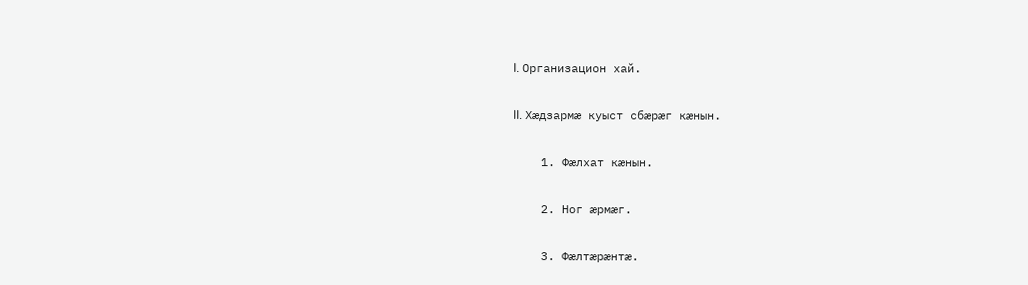I. Организацион хай.

II. Хæдзармæ куыст сбæрæг кæнын.

    1. Фæлхат кæнын.

    2. Ног æрмæг.

    3. Фæлтæрæнтæ.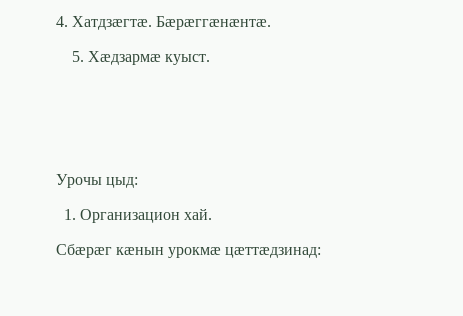4. Хатдзæгтæ. Бæрæггæнæнтæ.

    5. Хæдзармæ куыст.






Урочы цыд:

  1. Организацион хай.

Сбæрæг кæнын урокмæ цæттæдзинад: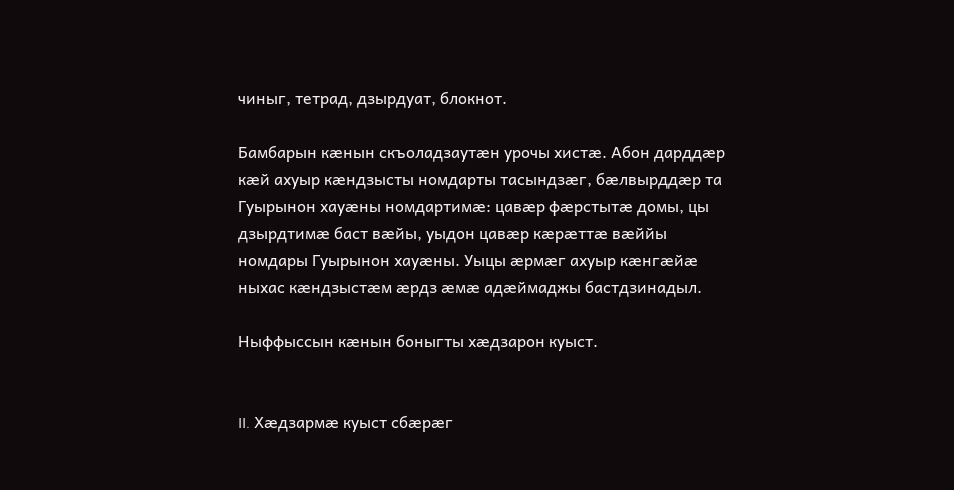чиныг, тетрад, дзырдуат, блокнот.

Бамбарын кæнын скъоладзаутæн урочы хистæ. Абон дарддæр кæй ахуыр кæндзысты номдарты тасындзæг, бæлвырддæр та Гуырынон хауæны номдартимæ: цавæр фæрстытæ домы, цы дзырдтимæ баст вæйы, уыдон цавæр кæрæттæ вæййы номдары Гуырынон хауæны. Уыцы æрмæг ахуыр кæнгæйæ ныхас кæндзыстæм æрдз æмæ адæймаджы бастдзинадыл.

Ныффыссын кæнын боныгты хæдзарон куыст.


II. Хæдзармæ куыст сбæрæг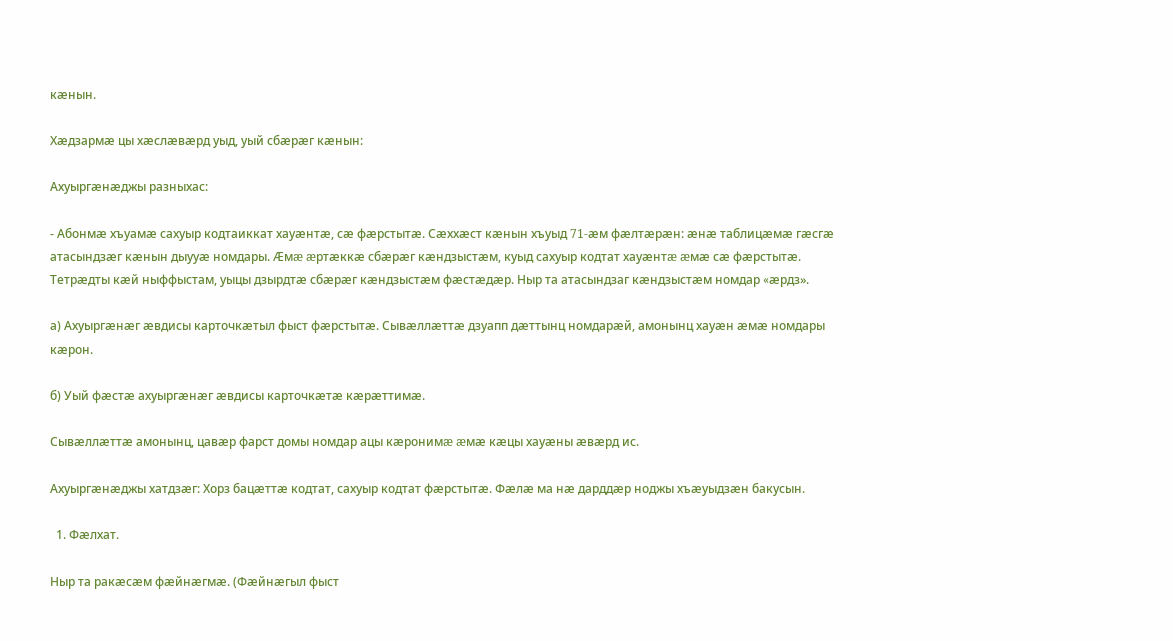кæнын.

Хæдзармæ цы хæслæвæрд уыд, уый сбæрæг кæнын:

Ахуыргæнæджы разныхас:

- Абонмæ хъуамæ сахуыр кодтаиккат хауæнтæ, сæ фæрстытæ. Сæххæст кæнын хъуыд 71-æм фæлтæрæн: æнæ таблицæмæ гæсгæ атасындзæг кæнын дыууæ номдары. Æмæ æртæккæ сбæрæг кæндзыстæм, куыд сахуыр кодтат хауæнтæ æмæ сæ фæрстытæ. Тетрæдты кæй ныффыстам, уыцы дзырдтæ сбæрæг кæндзыстæм фæстæдæр. Ныр та атасындзаг кæндзыстæм номдар «æрдз».

а) Ахуыргæнæг æвдисы карточкæтыл фыст фæрстытæ. Сывæллæттæ дзуапп дæттынц номдарæй, амонынц хауæн æмæ номдары кæрон.

б) Уый фæстæ ахуыргæнæг æвдисы карточкæтæ кæрæттимæ.

Сывæллæттæ амонынц, цавæр фарст домы номдар ацы кæронимæ æмæ кæцы хауæны æвæрд ис.

Ахуыргæнæджы хатдзæг: Хорз бацæттæ кодтат, сахуыр кодтат фæрстытæ. Фæлæ ма нæ дарддæр ноджы хъæуыдзæн бакусын.

  1. Фæлхат.

Ныр та ракæсæм фæйнæгмæ. (Фæйнæгыл фыст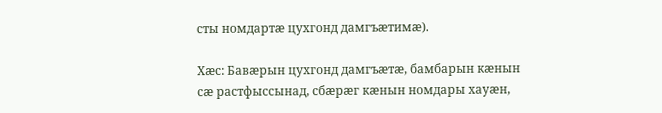сты номдартæ цухгонд дамгъæтимæ).

Хæс: Бавæрын цухгонд дамгъæтæ, бамбарын кæнын сæ растфыссынад, сбæрæг кæнын номдары хауæн,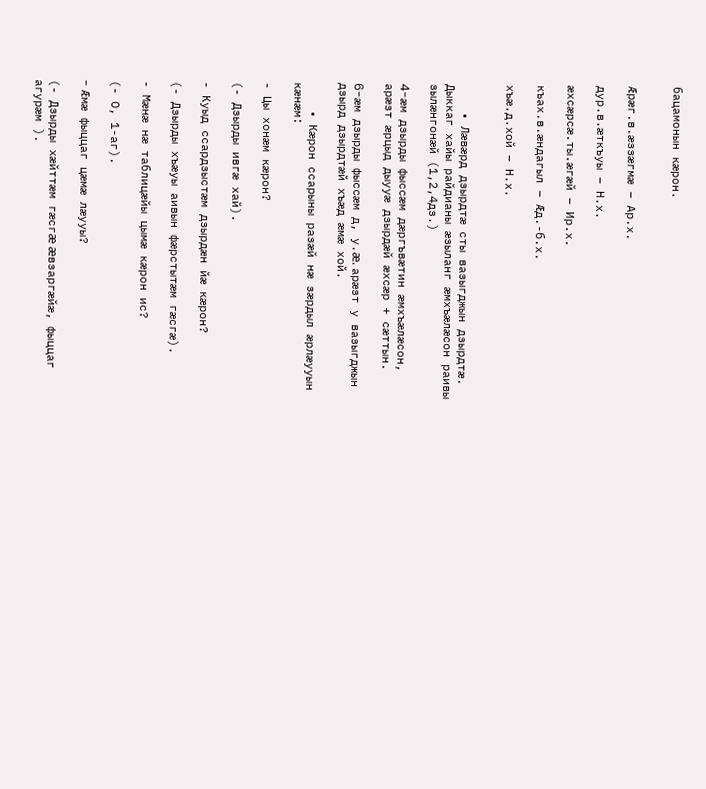бацамонын кæрон.


Æрæг.в.æззæгмæ – Ар.х.

дур.в.æткъуы – Н.х.

æхсæрсæ.ты.æгæй – Ир.х.

къах.в.æндагыл – Æд.-б.х.

хъæ.д.хой – Н.х.


    • Лæвæрд дзырдтæ сты вазыгджын дзырдтæ. Дыккаг хайы райдианы æзыланг æмхъæлæсон раивы зылæнгонæй (1,2,4дз.)

4-æм дзырды фыссæм дæргъвæтин æмхъæлæсон, арæзт æрцыд дыууæ дзырдæй æхсæр + сæттын.

6-æм дзырды фыссæм д, у.æ. арæзт у вазыгджын дзырд дзырдтæй хъæд æмæ хой.

    • Кæрон ссарыны разæй нæ зæрдыл æрлæууын кæнæм:

- Цы хонæм кæрон?

(- Дзырды ивгæ хай).

- Куыд ссардзыстæм дзырдæн йæ кæрон?

(- Дзырды хъæуы аивын фæрстытæм гæсгæ).

- Мæнæ нæ таблицæйы цымæ кæрон ис?

(- О, 1-аг).

- Æмæ фыццаг цæмæ лæууы?

(- Дзырды хæйттæм гæсгæ æвзаргæйæ, фыццаг агурæм ).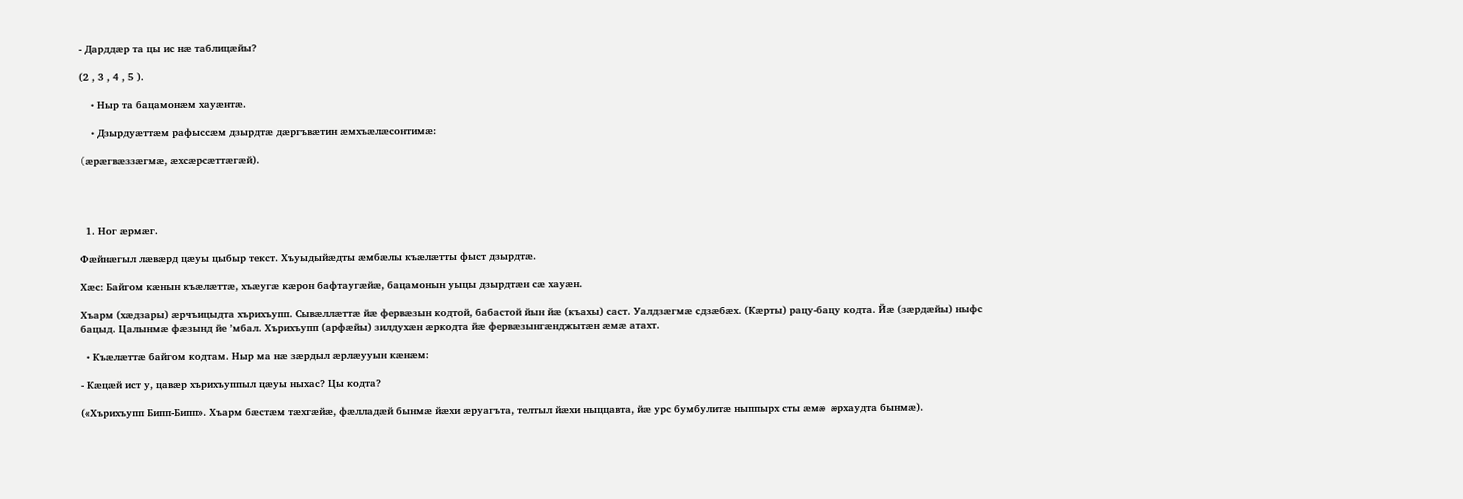- Дарддæр та цы ис нæ таблицæйы?

(2 , 3 , 4 , 5 ).

    • Ныр та бацамонæм хауæнтæ.

    • Дзырдуæттæм рафыссæм дзырдтæ дæргъвæтин æмхъæлæсонтимæ:

(æрæгвæззæгмæ, æхсæрсæттæгæй).




  1. Ног æрмæг.

Фæйнæгыл лæвæрд цæуы цыбыр текст. Хъуыдыйæдты æмбæлы къæлæтты фыст дзырдтæ.

Хæс: Байгом кæнын къæлæттæ, хъæугæ кæрон бафтаугæйæ, бацамонын уыцы дзырдтæн сæ хауæн.

Хъарм (хæдзары) æрчъицыдта хърихъупп. Сывæллæттæ йæ фервæзын кодтой, бабастой йын йæ (къахы) саст. Уалдзæгмæ сдзæбæх. (Кæрты) рацу-бацу кодта. Йæ (зæрдæйы) ныфс бацыд. Цалынмæ фæзынд йе ’мбал. Хърихъупп (арфæйы) зилдухæн æркодта йæ фервæзынгæнджытæн æмæ атахт.

  • Къæлæттæ байгом кодтам. Ныр ма нæ зæрдыл æрлæууын кæнæм:

- Кæцæй ист у, цавæр хърихъуппыл цæуы ныхас? Цы кодта?

(«Хърихъупп Бипп-Бипп». Хъарм бæстæм тæхгæйæ, фæлладæй бынмæ йæхи æруагъта, телтыл йæхи ныццавта, йæ урс бумбулитæ ныппырх сты æмæ æрхаудта бынмæ).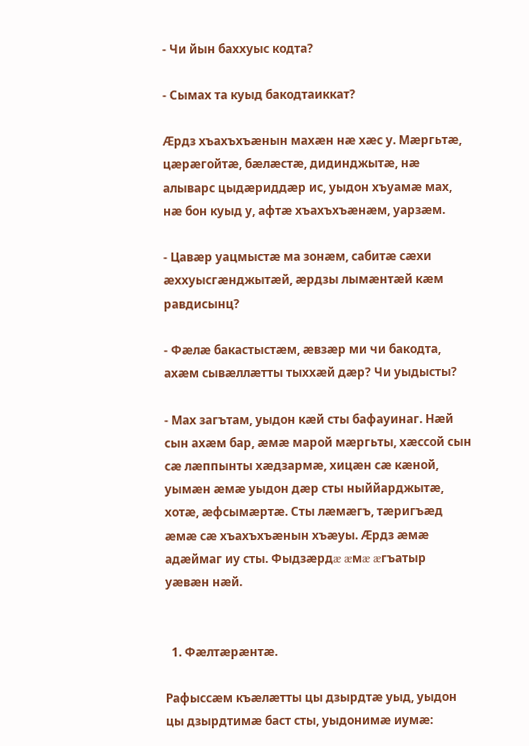- Чи йын баххуыс кодта?

- Сымах та куыд бакодтаиккат?

Æрдз хъахъхъæнын махæн нæ хæс у. Мæргьтæ, цæрæгойтæ, бæлæстæ, дидинджытæ, нæ алыварс цыдæриддæр ис, уыдон хъуамæ мах, нæ бон куыд у, афтæ хъахъхъæнæм, уарзæм.

- Цавæр уацмыстæ ма зонæм, сабитæ сæхи æххуысгæнджытæй, æрдзы лымæнтæй кæм равдисынц?

- Фæлæ бакастыстæм, æвзæр ми чи бакодта, ахæм сывæллæтты тыххæй дæр? Чи уыдысты?

- Мах загътам, уыдон кæй сты бафауинаг. Нæй сын ахæм бар, æмæ марой мæргьты, хæссой сын сæ лæппынты хæдзармæ, хицæн сæ кæной, уымæн æмæ уыдон дæр сты ныййарджытæ, хотæ, æфсымæртæ. Сты лæмæгъ, тæригъæд æмæ сæ хъахъхъæнын хъæуы. Æрдз æмæ адæймаг иу сты. Фыдзæрдæ æмæ æгъатыр уæвæн нæй.


  1. Фæлтæрæнтæ.

Рафыссæм къæлæтты цы дзырдтæ уыд, уыдон цы дзырдтимæ баст сты, уыдонимæ иумæ: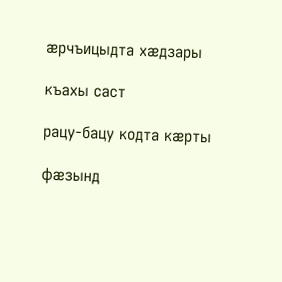æрчъицыдта хæдзары

къахы саст

рацу-бацу кодта кæрты

фæзынд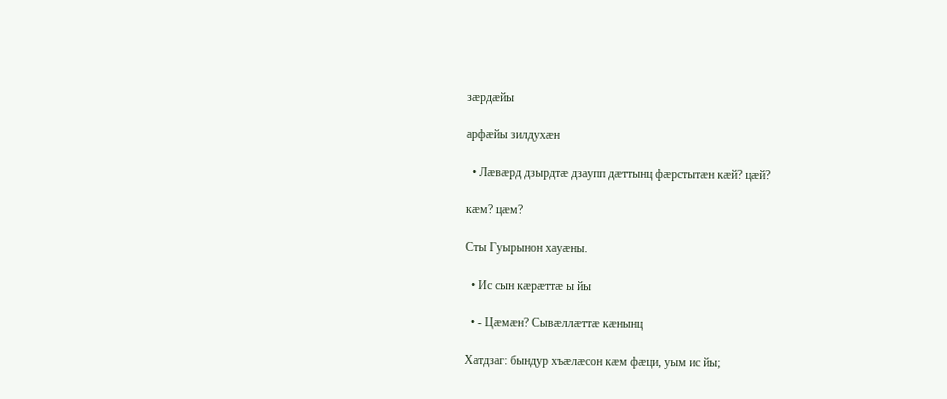зæрдæйы

арфæйы зилдухæн

  • Лæвæрд дзырдтæ дзаупп дæттынц фæрстытæн кæй? цæй?

кæм? цæм?

Сты Гуырынон хауæны.

  • Ис сын кæрæттæ ы йы

  • - Цæмæн? Сывæллæттæ кæнынц

Хатдзаг: бындур хъæлæсон кæм фæци, уым ис йы;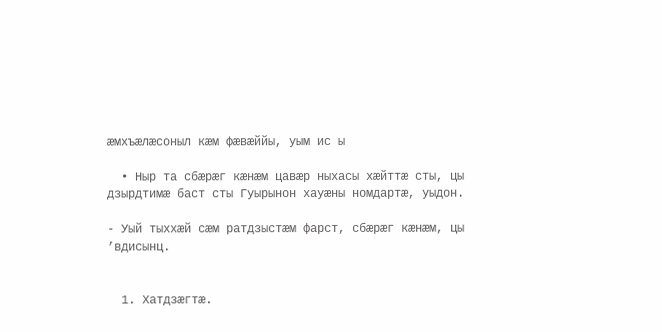æмхъæлæсоныл кæм фæвæййы, уым ис ы

  • Ныр та сбæрæг кæнæм цавæр ныхасы хæйттæ сты, цы дзырдтимæ баст сты Гуырынон хауæны номдартæ, уыдон.

- Уый тыххæй сæм ратдзыстæм фарст, сбæрæг кæнæм, цы ’вдисынц.


  1. Хатдзæгтæ.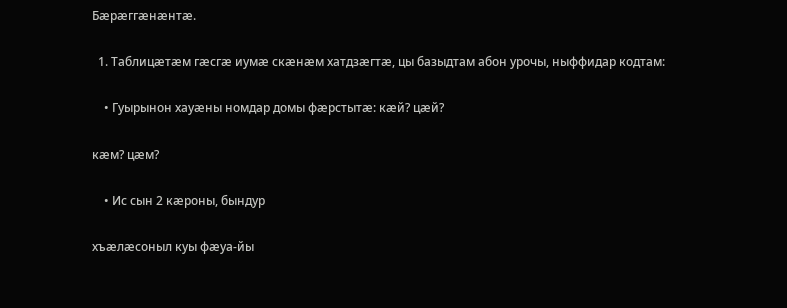Бæрæггæнæнтæ.

  1. Таблицæтæм гæсгæ иумæ скæнæм хатдзæгтæ, цы базыдтам абон урочы, ныффидар кодтам:

    • Гуырынон хауæны номдар домы фæрстытæ: кæй? цæй?

кæм? цæм?

    • Ис сын 2 кæроны, бындур

хъæлæсоныл куы фæуа-йы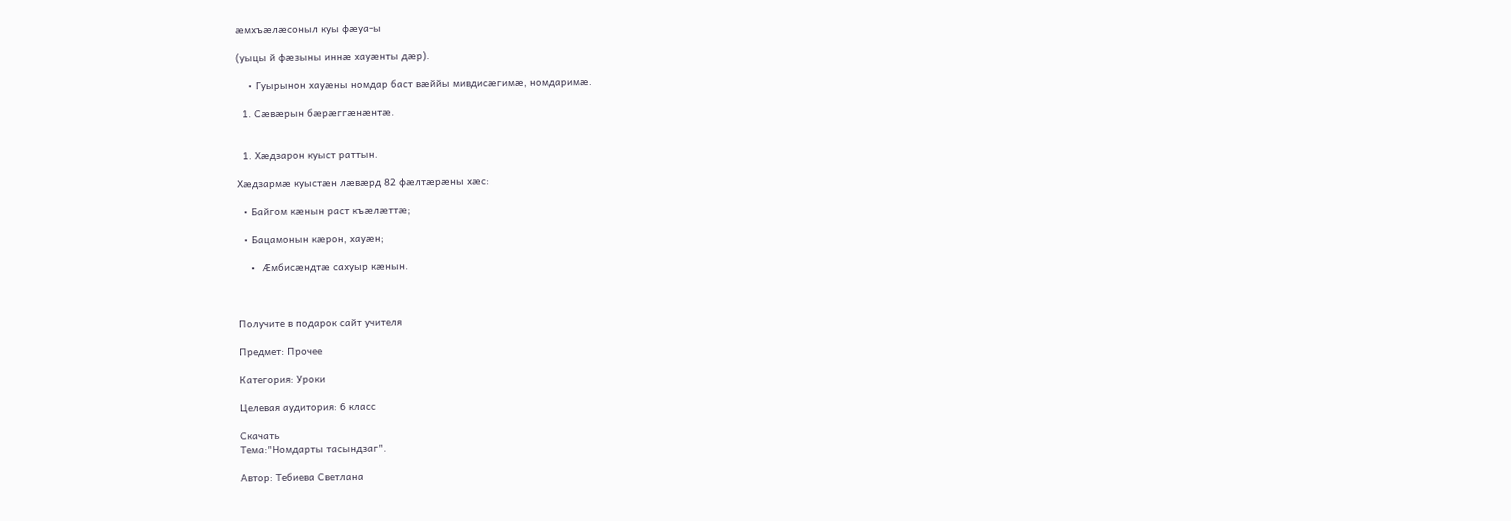æмхъæлæсоныл куы фæуа-ы

(уыцы й фæзыны иннæ хауæнты дæр).

    • Гуырынон хауæны номдар баст вæййы мивдисæгимæ, номдаримæ.

  1. Сæвæрын бæрæггæнæнтæ.


  1. Хæдзарон куыст раттын.

Хæдзармæ куыстæн лæвæрд 82 фæлтæрæны хæс:

  • Байгом кæнын раст къæлæттæ;

  • Бацамонын кæрон, хауæн;

  • Æмбисæндтæ сахуыр кæнын.



Получите в подарок сайт учителя

Предмет: Прочее

Категория: Уроки

Целевая аудитория: 6 класс

Скачать
Тема:"Номдарты тасындзаг".

Автор: Тебиева Светлана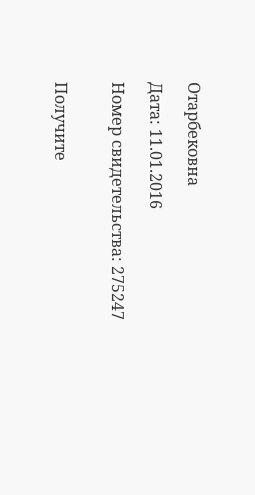Отарбековна

Дата: 11.01.2016

Номер свидетельства: 275247


Получите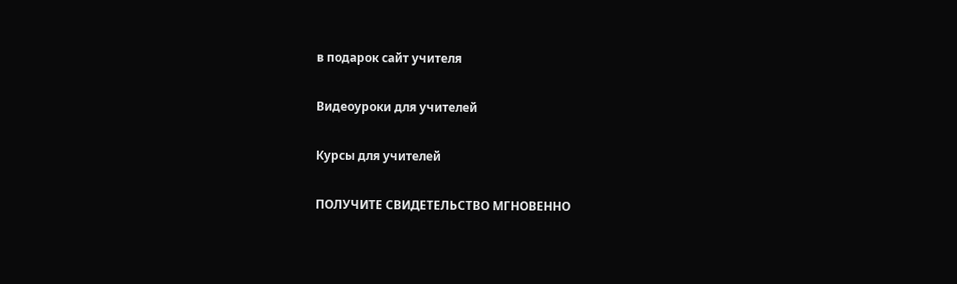в подарок сайт учителя

Видеоуроки для учителей

Курсы для учителей

ПОЛУЧИТЕ СВИДЕТЕЛЬСТВО МГНОВЕННО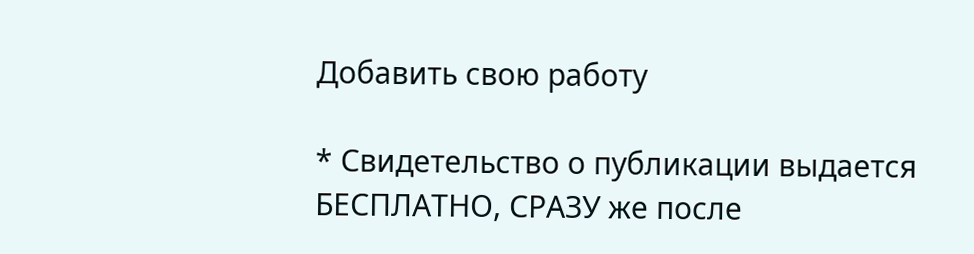Добавить свою работу

* Свидетельство о публикации выдается БЕСПЛАТНО, СРАЗУ же после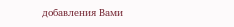добавления Вами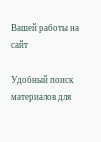Вашей работы на сайт

Удобный поиск материалов для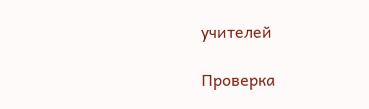учителей

Проверка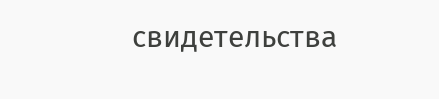свидетельства